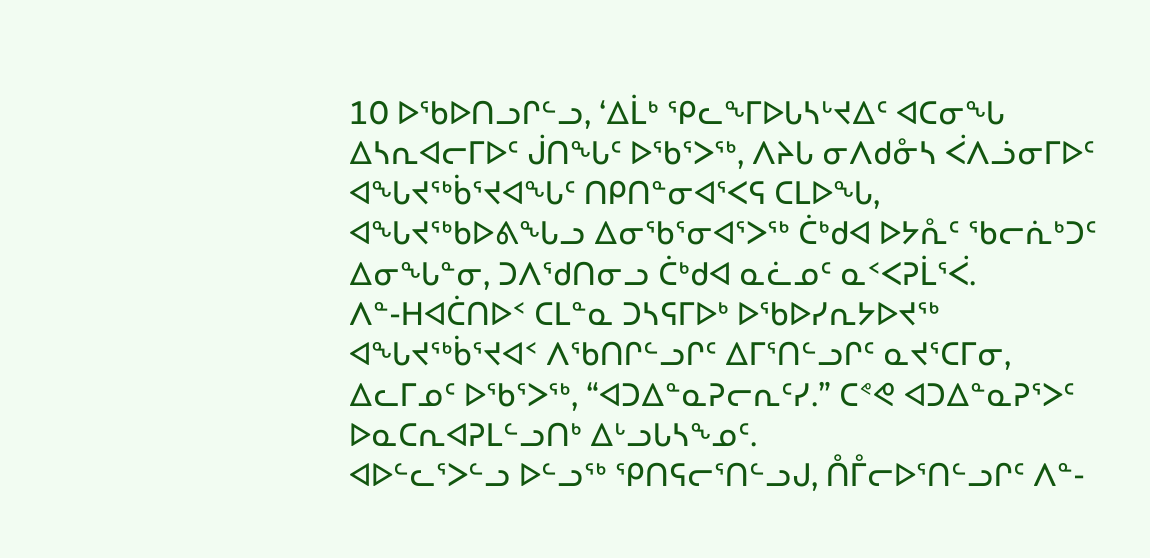10 ᐅᖃᐅᑎᓗᒋᓪᓗ, ‘ᐃᒫᒃ ᕿᓚᖕᒥᐅᒐᓴᒡᔪᐃᑦ ᐊᑕᓂᖓ ᐃᓴᕆᐊᓕᒥᐅᑦ ᒎᑎᖓᑦ ᐅᖃᕐᐳᖅ, ᐱᔨᒐ ᓂᐱᑯᓁᓴ ᐹᐱᓘᓂᒥᐅᑦ ᐊᖓᔪᖅᑳᕐᔪᐊᖓᑦ ᑎᑭᑎᓐᓂᐊᕐᐸᕋ ᑕᒪᐅᖓ, ᐊᖓᔪᖅᑲᐅᕕᖓᓗ ᐃᓂᖃᕐᓂᐊᕐᐳᖅ ᑖᒃᑯᐊ ᐅᔭᕅᑦ ᖃᓕᕇᒃᑐᑦ ᐃᓂᖓᓐᓂ, ᑐᐱᖁᑎᓂᓗ ᑖᒃᑯᐊ ᓇᓛᓄᑦ ᓇᑉᐸᕈᒫᕐᐹ.
ᐱᓐ-ᕼᐊᑖᑎᐅᑉ ᑕᒪᓐᓇ ᑐᓴᕋᒥᐅᒃ ᐅᖃᐅᓯᕆᔭᐅᔪᖅ ᐊᖓᔪᖅᑳᕐᔪᐊᑉ ᐱᖃᑎᒋᓪᓗᒋᑦ ᐃᒥᕐᑎᓪᓗᒋᑦ ᓇᔪᕐᑕᒥᓂ, ᐃᓚᒥᓄᑦ ᐅᖃᕐᐳᖅ, “ᐊᑐᐃᓐᓇᕈᓕᕆᑦᓯ.” ᑕᕝᕙ ᐊᑐᐃᓐᓇᕈᕐᐳᑦ ᐅᓇᑕᕆᐊᕈᒪᓪᓗᑎᒃ ᐃᒡᓗᒐᓴᖕᓄᑦ.
ᐊᐅᓪᓚᕐᐳᓪᓗ ᐅᓪᓗᖅ ᕿᑎᕋᓕᕐᑎᓪᓗᒍ, ᑍᒤᓕᐅᕐᑎᓪᓗᒋᑦ ᐱᓐ-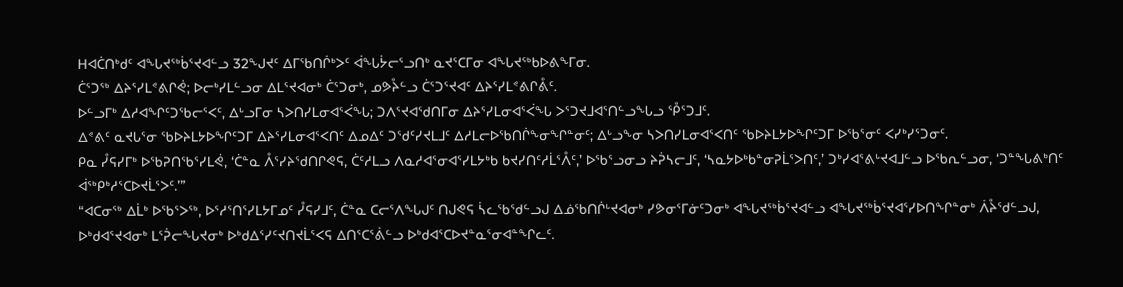ᕼᐊᑖᑎᒃᑯᑦ ᐊᖓᔪᖅᑳᕐᔪᐊᓪᓗ 32ᖑᔪᑦ ᐃᒥᖃᑎᒌᒃᐳᑦ ᐋᖓᔮᓕᕐᓗᑎᒃ ᓇᔪᕐᑕᒥᓂ ᐊᖓᔪᖅᑲᐅᕕᖕᒥᓂ.
ᑖᕐᑐᖅ ᐃᔨᕐᓯᒪᕝᕕᒋᕚ; ᐅᓕᒃᓯᒪᓪᓗᓂ ᐃᒪᕐᔪᐊᓂᒃ ᑖᕐᑐᓂᒃ, ᓄᕗᔧᓪᓗ ᑖᕐᑐᕐᔪᐊᑦ ᐃᔨᕐᓯᒪᕝᕕᒋᕔᑦ.
ᐅᓪᓗᒥᒃ ᐃᓱᐊᖏᑦᑐᖃᓕᕐᐸᑦ, ᐃᒡᓗᒥᓂ ᓴᐳᑎᓯᒪᓂᐊᕐᐹᖓ; ᑐᐱᕐᔪᐊᖁᑎᒥᓂ ᐃᔨᕐᓯᒪᓂᐊᕐᐹᖓ ᐳᕐᑐᔪᒧᐊᕐᑎᓪᓗᖓᓗ ᕾᕐᑐᒧᑦ.
ᐃᕝᕕᑦ ᓇᔪᒐᕐᓂ ᖃᐅᔨᒪᔭᐅᖏᑦᑐᒥ ᐃᔨᕐᓯᒪᓂᐊᕐᐸᑎᑦ ᐃᓄᐃᑦ ᑐᖁᑦᓯᔪᒪᒧᑦ ᐃᓱᒪᓕᐅᖃᑎᒌᖕᓂᖏᓐᓂᑦ; ᐃᒡᓗᖕᓂ ᓴᐳᑎᓯᒪᓂᐊᕐᐸᑎᑦ ᖃᐅᔨᒪᔭᐅᖏᑦᑐᒥ ᐅᖃᕐᓂᑦ ᐸᓯᒃᓯᕐᑐᓂᑦ.
ᑭᓇ ᓮᕋᓯᒥᒃ ᐅᖃᕈᑎᖃᕐᓯᒪᕚ, ‘ᑖᓐᓇ ᐰᕐᓯᔨᖁᑎᒋᕙᕋ, ᑖᑦᓱᒪᓗ ᐱᓇᓱᐊᕐᓂᐊᕐᓯᒪᔭᒃᑲ ᑲᔪᓯᑎᑦᓱᒫᕐᐰᑦ,’ ᐅᖃᕐᓗᓂᓗ ᔨᕉᓴᓕᒧᑦ, ‘ᓴᓇᔭᐅᒃᑲᓐᓂᕈᒫᕐᐳᑎᑦ,’ ᑐᒃᓯᐊᕐᕕᒡᔪᐊᒧᓪᓗ ᐅᖃᕆᓪᓗᓂ, ‘ᑐᓐᖓᕕᒃᑎᑦ ᐋᖅᑭᒃᓱᕐᑕᐅᔪᒫᕐᐳᑦ.’”
“ᐊᑕᓂᖅ ᐃᒫᒃ ᐅᖃᕐᐳᖅ, ᐅᕐᓱᕐᑎᕐᓯᒪᔭᒥᓄᑦ ᓮᕋᓯᒧᑦ, ᑖᓐᓇ ᑕᓕᕐᐱᖓᒍᑦ ᑎᒍᕙᕋ ᓵᓚᖃᖁᓪᓗᒍ ᐃᓅᖃᑎᒌᒡᔪᐊᓂᒃ ᓯᕗᓂᕐᒥᓃᑦᑐᓂᒃ ᐊᖓᔪᖅᑳᕐᔪᐊᓪᓗ ᐊᖓᔪᖅᑳᕐᔪᐊᕐᓯᐅᑎᖏᓐᓂᒃ ᐲᔧᖁᓪᓗᒍ, ᐅᒃᑯᐊᕐᔪᐊᓂᒃ ᒪᕐᕉᓕᖓᔪᓂᒃ ᐅᒃᑯᐃᕐᓯᑦᔪᑎᔪᒫᕐᐸᕋ ᐃᑎᕐᑕᕐᕖᓪᓗ ᐅᒃᑯᐊᕐᑕᐅᔪᓐᓇᕐᓂᐊᓐᖏᓚᑦ.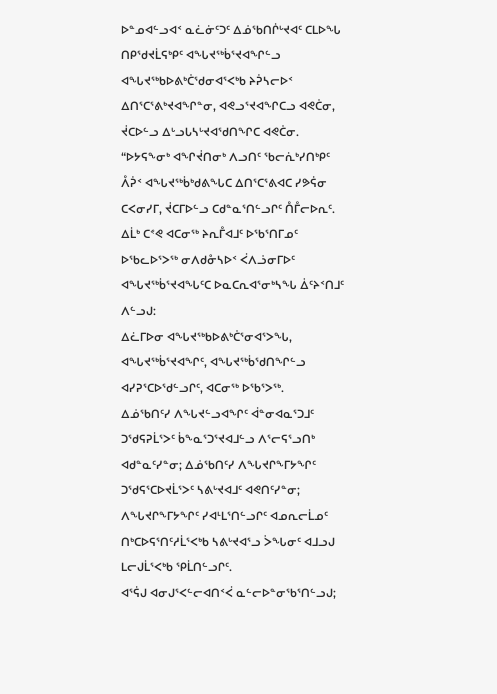ᐅᓐᓄᐊᓪᓗᐊᑉ ᓇᓛᓃᑦᑐᑦ ᐃᓅᖃᑎᒌᒡᔪᐊᑦ ᑕᒪᐅᖓ ᑎᑭᖁᔪᒫᕋᒃᑭᑦ ᐊᖓᔪᖅᑳᕐᔪᐊᖏᓪᓗ ᐊᖓᔪᖅᑲᐅᕕᒃᑖᖁᓂᐊᕐᐸᒃᑲ ᔨᕉᓴᓕᐅᑉ ᐃᑎᕐᑕᕐᕕᒃᔪᐊᖏᓐᓂ, ᐊᕙᓗᕐᔪᐊᖏᑕᓗ ᐊᕙᑖᓂ, ᔫᑕᐅᓪᓗ ᐃᒡᓗᒐᓴᒡᔪᐊᖁᑎᖏᑕ ᐊᕙᑖᓂ.
“ᐅᔭᕋᖕᓂᒃ ᐊᖏᔫᑎᓂᒃ ᐱᓗᑎᑦ ᖃᓕᕇᒃᓯᑎᒃᑭᑦ ᐰᕉᑉ ᐊᖓᔪᖅᑳᒃᑯᕕᖓᑕ ᐃᑎᕐᑕᕐᕕᐊᑕ ᓯᕗᕌᓂ ᑕᐸᓂᓯᒥ, ᔫᑕᒥᐅᓪᓗ ᑕᑯᓐᓇᕐᑎᓪᓗᒋᑦ ᑍᒤᓕᐅᕆᑦ.
ᐃᒫᒃ ᑕᕝᕙ ᐊᑕᓂᖅ ᔨᕆᒤᐊᒧᑦ ᐅᖃᕐᑎᒥᓄᑦ ᐅᖃᓚᐅᕐᐳᖅ ᓂᐱᑯᓁᓴᐅᑉ ᐹᐱᓘᓂᒥᐅᑦ ᐊᖓᔪᖅᑳᕐᔪᐊᖓᑦᑕ ᐅᓇᑕᕆᐊᕐᓂᒃᓴᖓ ᐄᑦᔨᑉᑎᒧᑦ ᐱᓪᓗᒍ:
ᐃᓛᒥᐅᓂ ᐊᖓᔪᖅᑲᐅᕕᒃᑖᕐᓂᐊᕐᐳᖓ, ᐊᖓᔪᖅᑳᕐᔪᐊᖏᑦ, ᐊᖓᔪᖅᑳᖁᑎᖏᓪᓗ ᐊᓯᕈᕐᑕᐅᖁᓪᓗᒋᑦ, ᐊᑕᓂᖅ ᐅᖃᕐᐳᖅ.
ᐃᓅᖃᑎᑦᓯ ᐱᖓᔪᓪᓗᐊᖏᑦ ᐋᓐᓂᐊᓇᕐᑐᒧᑦ ᑐᖁᕋᕈᒫᕐᐳᑦ ᑳᖕᓇᕐᑐᕐᔪᐊᒧᓪᓗ ᐱᕐᓕᕋᕐᓗᑎᒃ ᐊᑯᓐᓇᑦᓯᓐᓂ; ᐃᓅᖃᑎᑦᓯ ᐱᖓᔪᒋᖕᒥᔭᖏᑦ ᑐᖁᕋᕐᑕᐅᔪᒫᕐᐳᑦ ᓴᕕᒡᔪᐊᒧᑦ ᐊᕙᑎᑦᓯᓐᓂ; ᐱᖓᔪᒋᖕᒥᔭᖏᑦ ᓯᐊᒻᒪᕐᑎᓪᓗᒋᑦ ᐊᓄᕆᓕᒫᓄᑦ ᑎᒃᑕᐅᕋᕐᑎᑦᓱᒫᕐᐸᒃᑲ ᓴᕕᒡᔪᐊᕐᓗ ᐴᖓᓂᑦ ᐊᒧᓗᒍ ᒪᓕᒍᒫᕐᐸᒃᑲ ᕿᒫᑎᓪᓗᒋᑦ.
ᐊᕐᕌᒍ ᐊᓂᒍᕐᐸᓪᓕᐊᑎᑉᐹ ᓇᓪᓕᐅᓐᓂᖃᕐᑎᓪᓗᒍ;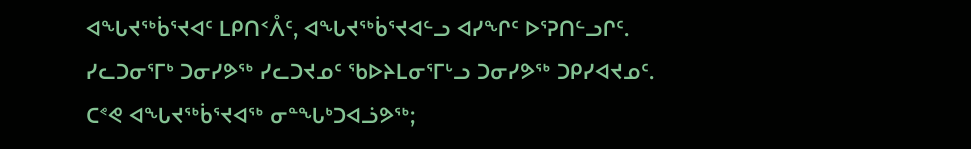ᐊᖓᔪᖅᑳᕐᔪᐊᑦ ᒪᑭᑎᑉᐰᑦ, ᐊᖓᔪᖅᑳᕐᔪᐊᓪᓗ ᐊᓯᖏᑦ ᐅᕐᕈᑎᓪᓗᒋᑦ. ᓯᓚᑐᓂᕐᒥᒃ ᑐᓂᓯᕗᖅ ᓯᓚᑐᔪᓄᑦ ᖃᐅᔨᒪᓂᕐᒥᒡᓗ ᑐᓂᓯᕗᖅ ᑐᑭᓯᐊᔪᓄᑦ.
ᑕᕝᕙ ᐊᖓᔪᖅᑳᕐᔪᐊᖅ ᓂᓐᖓᒃᑐᐊᓘᕗᖅ;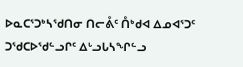ᐅᓇᑕᕐᑐᒃᓴᖁᑎᓂ ᑎᓕᕔᑦ ᑍᒃᑯᐊ ᐃᓄᐊᕐᑐᑦ ᑐᖁᑕᐅᖁᓪᓗᒋᑦ ᐃᒡᓗᒐᓴᖏᓪᓗ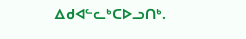ᐃᑯᐊᓪᓚᒃᑕᐅᓗᑎᒃ.